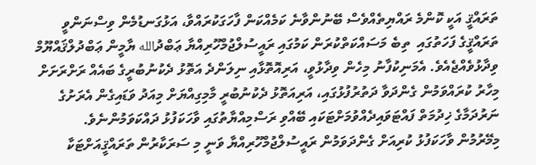ތަރައްޤީ އަކީ ކޮންމެ ރައްޔިތެއްވެސް ބޭނުންވާނެ ކަމެއްކަން ފާހަގަކުރައްވާ، އަޅުގަނޑުމެން ވިސްނަންވީ ތަރައްޤީގެ ފަހަތުގައި  ތިބެ މަސައްކަތްކުރަން ކަމުގައި ރައީސުލްޖުމްހޫރިއްޔާ ޢަބްދުالله ޔާމީން ޢަބްދުލްޤައްޔޫމް ވިދާޅުވެއްޖެއެވެ. އެމަނިކުފާނު މިހެން ވިދާޅުވީ، އަރިއޮތޮޅާއި ނިލަންދެ އަތޮޅު ދެކުނުބުރީގެ ބައެއް ރަށްރަށަށް މިހާރު ކުރައްވަމުން ގެންދަވާ ދަތުރުފުޅުގައި، އަރިއަތޮޅު ދެކުނުބުރީ މާމިގިއްޔަށް މިއަދު ވަޑައިގެން އެރަށުގެ ނަރުދަމާގެ ޚިދުމަތް ފައްޓަވައިދެއްވުމަށްޓަކައި ބޭއްވި ރަސްމިއްޔާތުގައި ވާހަކަފުޅު ދައްކަވަމުންނެވެ.
މިމޭރުމުން ވާހަކަފުޅު ކުރިއަށް ގެންދަވަމުން ރައީސުލްޖުމްހޫރިއްޔާ ވަނީ މި ސަރަކާރުން ތަރައްޤީއަށްޓަކާ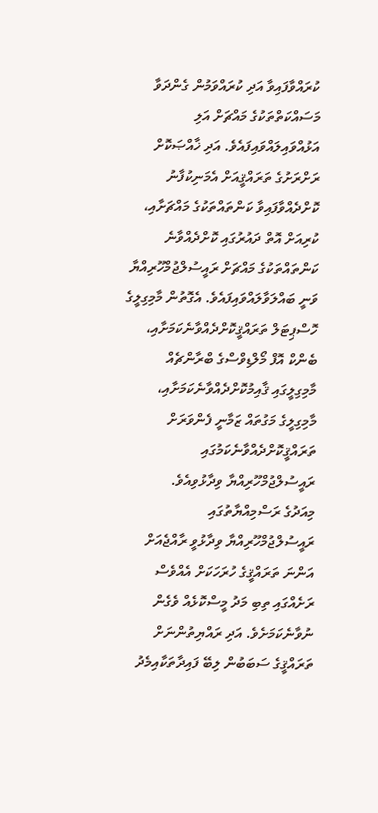ކުރައްވާފައިވާ އަދި ކުރައްވަމުން ގެންދަވާ މަސައްކަތްތަކުގެ މައްޗަށް އަލި އަޅުއްވައިލައްވައިފައެވެ. އަދި ޚާއްޞަކޮށް ރަށްރަށުގެ ތަރައްޤީއަށް އެމަނިކުފާނު ކޮށްދެއްވާފައިވާ ކަންތައްތަކުގެ މައްޗަށާއި، ކުރިއަށް އޮތް ދައުރުގައި ކޮށްދެއްވާނެ ކަންތައްތަކުގެ މައްޗަށް ރައީސުލްޖުމްހޫރިއްޔާ ވަނީ ބައްލަވާލައްވައިފައެވެ. އެގޮތުން މާމިގިލީގެ ހޮސްޕިޓަލް ތަރައްޤީކޮށްދެއްވާނެކަމަށާއި، ބެންކް އޮފް މޯލްޑިވްސްގެ ބްރާންޗެއް މާމިގިލީގައި ޤާއިމުކޮށްދެއްވާނެކަމަށާއި، މާމިގިލީގެ މަގުތައް ޒަމާނީ ފެންވަރަށް ތަރައްޤީކޮށްދެއްވާނެކަމުގައި ރައީސުލްޖުމްހޫރިއްޔާ ވިދާޅުވިއެވެ.
މިއަދުގެ ރަސްމިއްޔާތުގައި ރައީސުލްޖުމްހޫރިއްޔާ ވިދާޅުވީ ރާއްޖެއަށް އަންނަ ތަރައްޤީގެ ހުރަހަކަށް އެއްވެސް ރަށެއްގައި ތިބި މަދު މީސްކޮޅެއް ވެގެން ނުވާނެކަމަށެވެ. އަދި ރައްޔިތުންނަށް ތަރައްޤީގެ ސަބަބުން ލިބޭ ފައިދާތަކާއިމެދު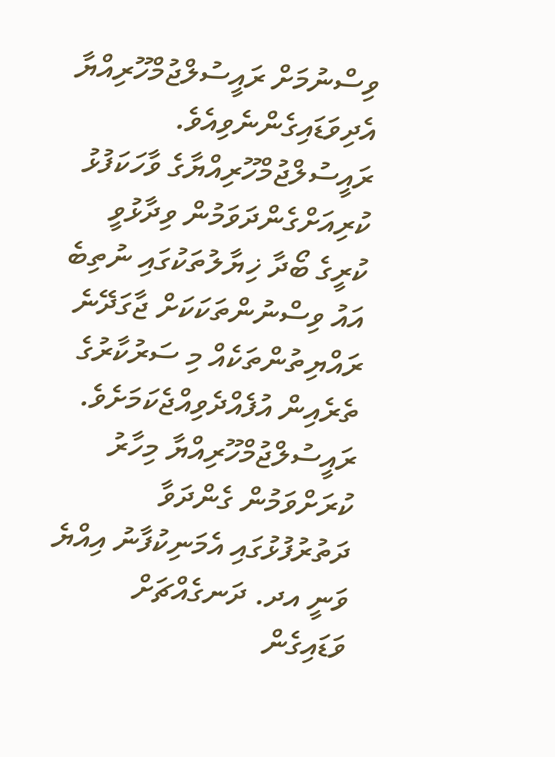ވިސްނުމަށް ރައީސުލްޖުމްހޫރިއްޔާ އެދިވަޑައިގެންނެވިއެވެ. ރައީސުލްޖުމްހޫރިއްޔާގެ ވާހަކަފުޅު ކުރިއަށްގެންދަވަމުން ވިދާޅުވީ ކުރީގެ ބޯދާ ޚިޔާލުތަކުގައި ނުތިބެ އައު ވިސްނުންތަކަކަށް ޖާގަދޭނެ ރައްޔިތުންތަކެއް މި ސަރުކާރުގެ ތެރެއިން އުފެއްދެވިއްޖެކަމަށެވެ.
ރައީސުލްޖުމްހޫރިއްޔާ މިހާރު ކުރަށްވަމުން ގެންދަވާ ދަތުރުފުޅުގައި އެމަނިކުފާނު އިއްޔެ ވަނީ އދ. ދަނގެއްޗަށް ވަޑައިގެން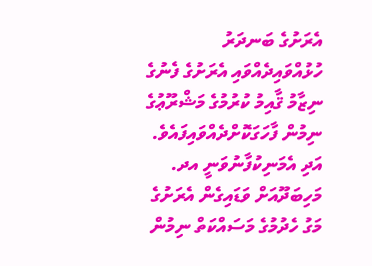އެރަށުގެ ބަނދަރު ހުޅުއްވައިދެއްވައި އެރަށުގެ ފެނުގެ ނިޒާމު ޤާއިމު ކުރުމުގެ މަޝްރޫޢުގެ ނިމުން ފާހަގަކޮށްދެއްވައިފައެވެ. އަދި އެމަނިކުފާނުވަނީ އދ. މަހިބަދޫއަށް ވަޑައިގެން އެރަށުގެ މަގު ހެދުމުގެ މަސައްކަތް ނިމުން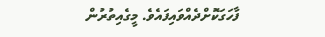ފާހަގަކޮށްދެއްވައިފައެވެ. މީގެއިތުރުން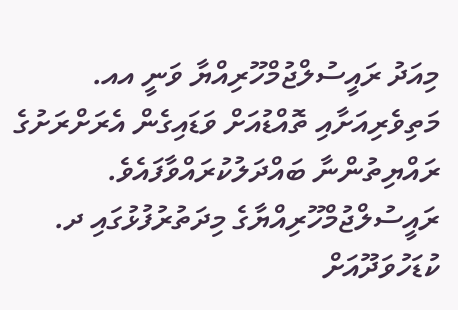މިއަދު ރައީސުލްޖުމްހޫރިއްޔާ ވަނީ އއ. މަތިވެރިއަށާއި ތޮއްޑުއަށް ވަޑައިގެން އެރަށްރަށުގެ ރައްޔިތުންނާ ބައްދަލުކުރައްވާފައެވެ.
ރައީސުލްޖުމްހޫރިއްޔާގެ މިދަތުރުފުޅުގައި ދ. ކުޑަހުވަދޫއަށް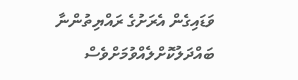ވަޑައިގެން އެރަށުގެ ރައްޔިތުންނާ ބައްދަލުކޮށްލެއްވުމަށްވެސް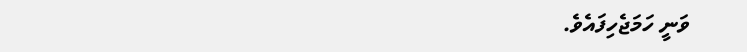ވަނީ ހަމަޖެހިފައެވެ.